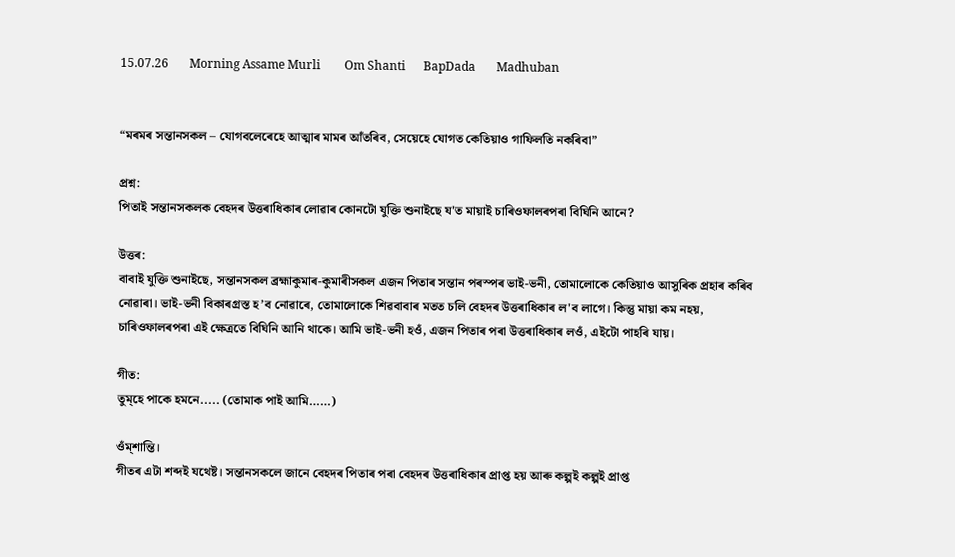15.07.26       Morning Assame Murli        Om Shanti      BapDada       Madhuban


“মৰমৰ সন্তানসকল – যোগবলেৰেহে আত্মাৰ মামৰ আঁতৰিব, সেয়েহে যোগত কেতিয়াও গাফিলতি নকৰিবা”

প্ৰশ্ন:
পিতাই সন্তানসকলক বেহদৰ উত্তৰাধিকাৰ লোৱাৰ কোনটো যুক্তি শুনাইছে য'ত মায়াই চাৰিওফালৰপৰা বিঘিনি আনে?

উত্তৰ:
বাবাই যুক্তি শুনাইছে, সন্তানসকল ব্ৰহ্মাকুমাৰ-কুমাৰীসকল এজন পিতাৰ সন্তান পৰস্পৰ ভাই-ভনী, তোমালোকে কেতিয়াও আসুৰিক প্ৰহাৰ কৰিব নোৱাৰা। ভাই-ভনী বিকাৰগ্ৰস্ত হ’ব নোৱাৰে, তোমালোকে শিৱবাবাৰ মতত চলি বেহদৰ উত্তৰাধিকাৰ ল'ব লাগে। কিন্তু মায়া কম নহয়, চাৰিওফালৰপৰা এই ক্ষেত্ৰতে বিঘিনি আনি থাকে। আমি ভাই-ভনী হওঁ, এজন পিতাৰ পৰা উত্তৰাধিকাৰ লওঁ, এইটো পাহৰি যায়।

গীত:
তুম্হে পাকে হমনে..... (তোমাক পাই আমি……)

ওঁম্শান্তি।
গীতৰ এটা শব্দই যথেষ্ট। সন্তানসকলে জানে বেহদৰ পিতাৰ পৰা বেহদৰ উত্তৰাধিকাৰ প্ৰাপ্ত হয় আৰু কল্পই কল্পই প্ৰাপ্ত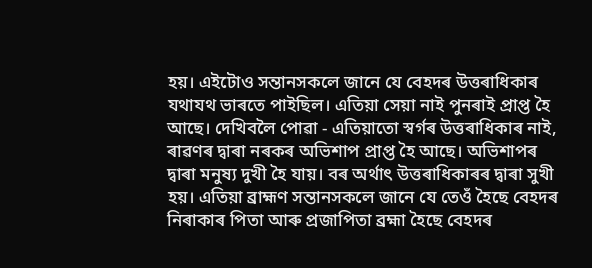হয়। এইটোও সন্তানসকলে জানে যে বেহদৰ উত্তৰাধিকাৰ যথাযথ ভাৰতে পাইছিল। এতিয়া সেয়া নাই পুনৰাই প্ৰাপ্ত হৈ আছে। দেখিবলৈ পোৱা - এতিয়াতো স্বৰ্গৰ উত্তৰাধিকাৰ নাই, ৰাৱণৰ দ্বাৰা নৰকৰ অভিশাপ প্ৰাপ্ত হৈ আছে। অভিশাপৰ দ্বাৰা মনুষ্য দুখী হৈ যায়। বৰ অৰ্থাৎ উত্তৰাধিকাৰৰ দ্বাৰা সুখী হয়। এতিয়া ব্ৰাহ্মণ সন্তানসকলে জানে যে তেওঁ হৈছে বেহদৰ নিৰাকাৰ পিতা আৰু প্ৰজাপিতা ব্ৰহ্মা হৈছে বেহদৰ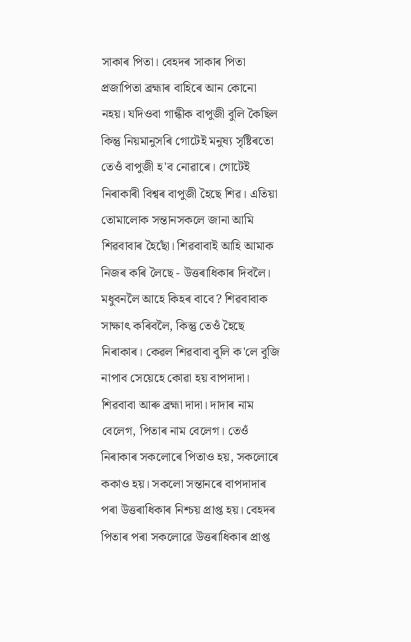সাকাৰ পিতা। বেহদৰ সাকাৰ পিতা প্ৰজাপিতা ব্ৰহ্মাৰ বাহিৰে আন কোনো নহয়। যদিওবা গান্ধীক বাপুজী বুলি কৈছিল কিন্তু নিয়মানুসৰি গোটেই মনুষ্য সৃষ্টিৰতো তেওঁ বাপুজী হ'ব নোৱাৰে। গোটেই নিৰাকাৰী বিশ্বৰ বাপুজী হৈছে শিৱ। এতিয়া তোমালোক সন্তানসকলে জানা আমি শিৱবাবাৰ হৈছোঁ। শিৱবাবাই আহি আমাক নিজৰ কৰি লৈছে - উত্তৰাধিকাৰ দিবলৈ। মধুবনলৈ আহে কিহৰ বাবে? শিৱবাবাক সাক্ষাৎ কৰিবলৈ, কিন্তু তেওঁ হৈছে নিৰাকাৰ। কেৱল শিৱবাবা বুলি ক'লে বুজি নাপাব সেয়েহে কোৱা হয় বাপদাদা। শিৱবাবা আৰু ব্ৰহ্মা দাদা। দাদাৰ নাম বেলেগ, পিতাৰ নাম বেলেগ। তেওঁ নিৰাকাৰ সকলোৰে পিতাও হয়, সকলোৰে ককাও হয়। সকলো সন্তানৰে বাপদাদাৰ পৰা উত্তৰাধিকাৰ নিশ্চয় প্ৰাপ্ত হয়। বেহদৰ পিতাৰ পৰা সকলোৱে উত্তৰাধিকাৰ প্ৰাপ্ত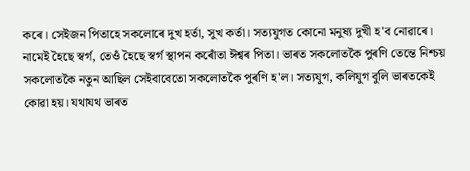কৰে। সেইজন পিতাহে সকলোৰে দুখ হৰ্তা, সুখ কৰ্তা। সত্যযুগত কোনো মনুষ্য দুখী হ'ব নোৱাৰে। নামেই হৈছে স্বৰ্গ, তেওঁ হৈছে স্বৰ্গ স্থাপন কৰোঁতা ঈশ্বৰ পিতা। ভাৰত সকলোতকৈ পুৰণি তেন্তে নিশ্চয় সকলোতকৈ নতুন আছিল সেইবাবেতো সকলোতকৈ পুৰণি হ'ল। সত্যযুগ, কলিযুগ বুলি ভাৰতকেই কোৱা হয়। যথাযথ ভাৰত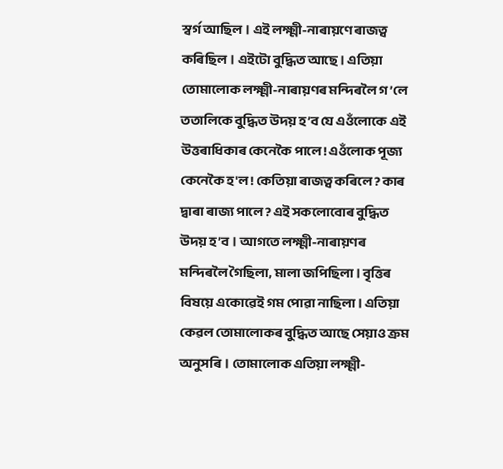স্বৰ্গ আছিল। এই লক্ষ্মী-নাৰায়ণে ৰাজত্ব কৰিছিল। এইটো বুদ্ধিত আছে। এতিয়া তোমালোক লক্ষ্মী-নাৰায়ণৰ মন্দিৰলৈ গ’লে ততালিকে বুদ্ধিত উদয় হ’ব যে এওঁলোকে এই উত্তৰাধিকাৰ কেনেকৈ পালে! এওঁলোক পূজ্য কেনেকৈ হ'ল! কেতিয়া ৰাজত্ব কৰিলে? কাৰ দ্বাৰা ৰাজ্য পালে? এই সকলোবোৰ বুদ্ধিত উদয় হ’ব। আগতে লক্ষ্মী-নাৰায়ণৰ মন্দিৰলৈ গৈছিলা, মালা জপিছিলা। বৃত্তিৰ বিষয়ে একোৱেই গম পোৱা নাছিলা। এতিয়া কেৱল তোমালোকৰ বুদ্ধিত আছে সেয়াও ক্ৰম অনুসৰি। তোমালোক এতিয়া লক্ষ্মী-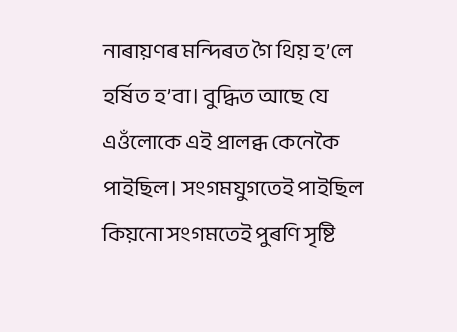নাৰায়ণৰ মন্দিৰত গৈ থিয় হ’লে হৰ্ষিত হ’বা। বুদ্ধিত আছে যে এওঁলোকে এই প্ৰালব্ধ কেনেকৈ পাইছিল। সংগমযুগতেই পাইছিল কিয়নো সংগমতেই পুৰণি সৃষ্টি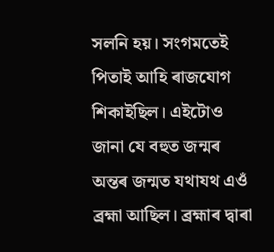সলনি হয়। সংগমতেই পিতাই আহি ৰাজযোগ শিকাইছিল। এইটোও জানা যে বহুত জন্মৰ অন্তৰ জন্মত যথাযথ এওঁ ব্ৰহ্মা আছিল। ব্ৰহ্মাৰ দ্বাৰা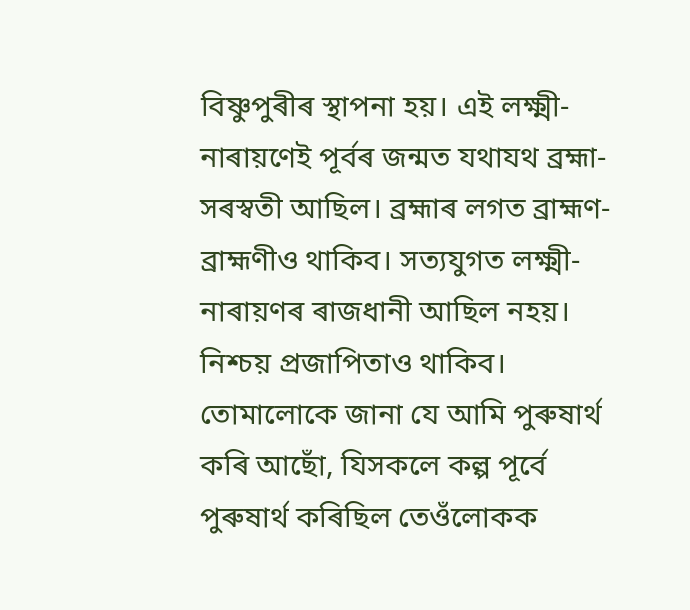বিষ্ণুপুৰীৰ স্থাপনা হয়। এই লক্ষ্মী-নাৰায়ণেই পূৰ্বৰ জন্মত যথাযথ ব্ৰহ্মা-সৰস্বতী আছিল। ব্ৰহ্মাৰ লগত ব্ৰাহ্মণ-ব্ৰাহ্মণীও থাকিব। সত্যযুগত লক্ষ্মী-নাৰায়ণৰ ৰাজধানী আছিল নহয়। নিশ্চয় প্ৰজাপিতাও থাকিব। তোমালোকে জানা যে আমি পুৰুষাৰ্থ কৰি আছোঁ, যিসকলে কল্প পূৰ্বে পুৰুষাৰ্থ কৰিছিল তেওঁলোকক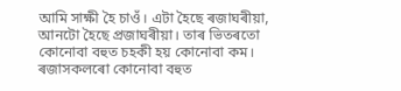আমি সাক্ষী হৈ চাওঁ। এটা হৈছে ৰজাঘৰীয়া, আনটো হৈছে প্ৰজাঘৰীয়া। তাৰ ভিতৰতো কোনোবা বহুত চহকী হয় কোনোবা কম। ৰজাসকলৰো কোনোবা বহুত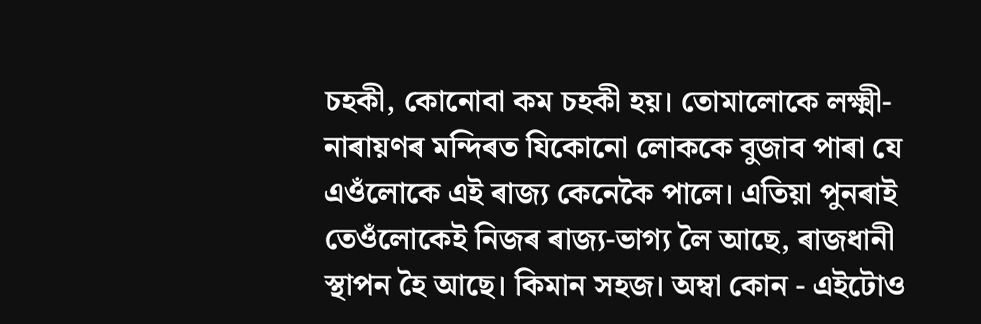চহকী, কোনোবা কম চহকী হয়। তোমালোকে লক্ষ্মী-নাৰায়ণৰ মন্দিৰত যিকোনো লোককে বুজাব পাৰা যে এওঁলোকে এই ৰাজ্য কেনেকৈ পালে। এতিয়া পুনৰাই তেওঁলোকেই নিজৰ ৰাজ্য-ভাগ্য লৈ আছে, ৰাজধানী স্থাপন হৈ আছে। কিমান সহজ। অম্বা কোন - এইটোও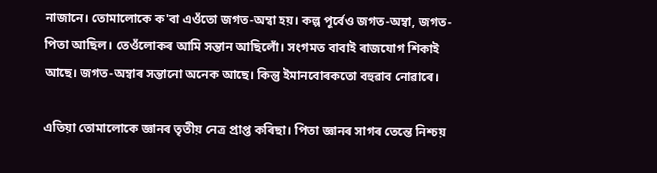নাজানে। তোমালোকে ক'বা এওঁতো জগত-অম্বা হয়। কল্প পূৰ্বেও জগত-অম্বা, জগত-পিতা আছিল। তেওঁলোকৰ আমি সন্তান আছিলোঁ। সংগমত বাবাই ৰাজযোগ শিকাই আছে। জগত-অম্বাৰ সন্তানো অনেক আছে। কিন্তু ইমানবোৰকতো বহুৱাব নোৱাৰে।

এতিয়া তোমালোকে জ্ঞানৰ তৃতীয় নেত্ৰ প্ৰাপ্ত কৰিছা। পিতা জ্ঞানৰ সাগৰ তেন্তে নিশ্চয়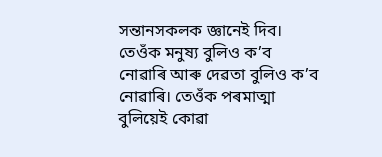সন্তানসকলক জ্ঞানেই দিব। তেওঁক মনুষ্য বুলিও ক’ব নোৱাৰি আৰু দেৱতা বুলিও ক’ব নোৱাৰি। তেওঁক পৰমাত্মা বুলিয়েই কোৱা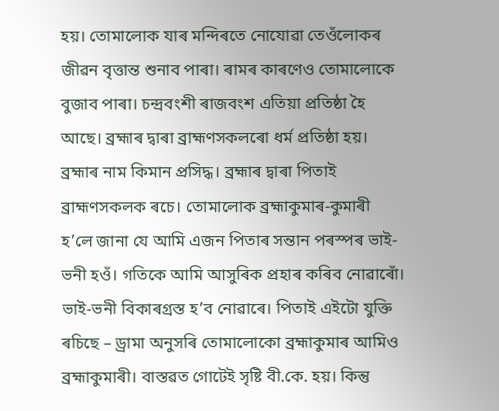হয়। তোমালোক যাৰ মন্দিৰতে নোযোৱা তেওঁলোকৰ জীৱন বৃত্তান্ত শুনাব পাৰা। ৰামৰ কাৰণেও তোমালোকে বুজাব পাৰা। চন্দ্ৰবংশী ৰাজবংশ এতিয়া প্ৰতিষ্ঠা হৈ আছে। ব্ৰহ্মাৰ দ্বাৰা ব্ৰাহ্মণসকলৰো ধৰ্ম প্ৰতিষ্ঠা হয়। ব্ৰহ্মাৰ নাম কিমান প্ৰসিদ্ধ। ব্ৰহ্মাৰ দ্বাৰা পিতাই ব্ৰাহ্মণসকলক ৰচে। তোমালোক ব্ৰহ্মাকুমাৰ-কুমাৰী হ’লে জানা যে আমি এজন পিতাৰ সন্তান পৰস্পৰ ভাই-ভনী হওঁ। গতিকে আমি আসুৰিক প্ৰহাৰ কৰিব নোৱাৰোঁ। ভাই-ভনী বিকাৰগ্ৰস্ত হ’ব নোৱাৰে। পিতাই এইটো যুক্তি ৰচিছে – ড্ৰামা অনুসৰি তোমালোকো ব্ৰহ্মাকুমাৰ আমিও ব্ৰহ্মাকুমাৰী। বাস্তৱত গোটেই সৃষ্টি বী.কে. হয়। কিন্তু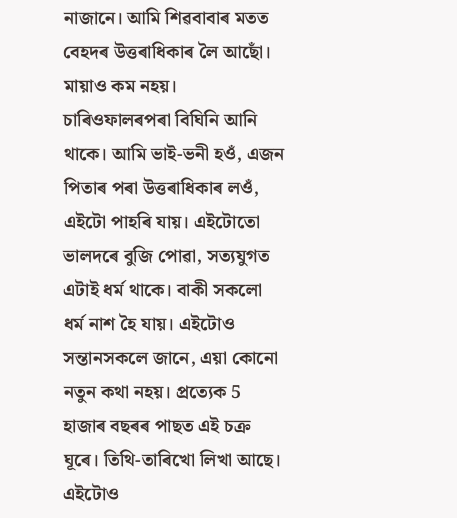নাজানে। আমি শিৱবাবাৰ মতত বেহদৰ উত্তৰাধিকাৰ লৈ আছোঁ। মায়াও কম নহয়। চাৰিওফালৰপৰা বিঘিনি আনি থাকে। আমি ভাই-ভনী হওঁ, এজন পিতাৰ পৰা উত্তৰাধিকাৰ লওঁ, এইটো পাহৰি যায়। এইটোতো ভালদৰে বুজি পোৱা, সত্যযুগত এটাই ধৰ্ম থাকে। বাকী সকলো ধৰ্ম নাশ হৈ যায়। এইটোও সন্তানসকলে জানে, এয়া কোনো নতুন কথা নহয়। প্ৰত্যেক 5 হাজাৰ বছৰৰ পাছত এই চক্ৰ ঘূৰে। তিথি-তাৰিখো লিখা আছে। এইটোও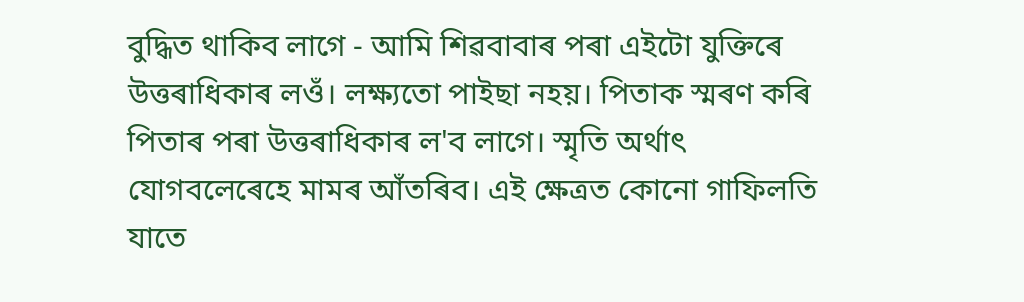বুদ্ধিত থাকিব লাগে - আমি শিৱবাবাৰ পৰা এইটো যুক্তিৰে উত্তৰাধিকাৰ লওঁ। লক্ষ্যতো পাইছা নহয়। পিতাক স্মৰণ কৰি পিতাৰ পৰা উত্তৰাধিকাৰ ল'ব লাগে। স্মৃতি অৰ্থাৎ যোগবলেৰেহে মামৰ আঁতৰিব। এই ক্ষেত্ৰত কোনো গাফিলতি যাতে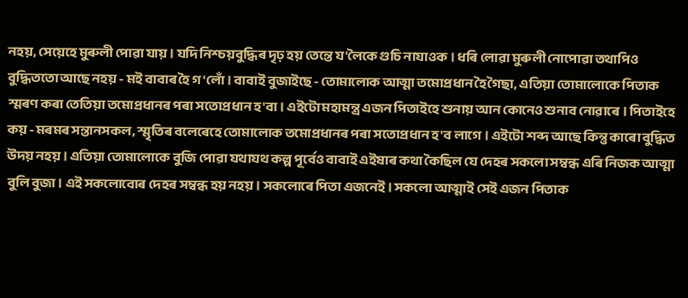নহয়, সেয়েহে মুৰুলী পোৱা যায়। যদি নিশ্চয়বুদ্ধিৰ দৃঢ় হয় তেন্তে য'লৈকে গুচি নাযাওক। ধৰি লোৱা মুৰুলী নোপোৱা তথাপিও বুদ্ধিততো আছে নহয় - মই বাবাৰ হৈ গ'লোঁ। বাবাই বুজাইছে - তোমালোক আত্মা তমোপ্ৰধান হৈ গৈছা, এতিয়া তোমালোকে পিতাক স্মৰণ কৰা তেতিয়া তমোপ্ৰধানৰ পৰা সতোপ্ৰধান হ'বা। এইটো মহামন্ত্ৰ এজন পিতাইহে শুনায় আন কোনেও শুনাব নোৱাৰে। পিতাইহে কয় - মৰমৰ সন্তানসকল, স্মৃতিৰ বলেৰেহে তোমালোক তমোপ্ৰধানৰ পৰা সতোপ্ৰধান হ'ব লাগে। এইটো শব্দ আছে কিন্তু কাৰো বুদ্ধিত উদয় নহয়। এতিয়া তোমালোকে বুজি পোৱা যথাযথ কল্প পূৰ্বেও বাবাই এইষাৰ কথা কৈছিল যে দেহৰ সকলো সম্বন্ধ এৰি নিজক আত্মা বুলি বুজা। এই সকলোবোৰ দেহৰ সম্বন্ধ হয় নহয়। সকলোৰে পিতা এজনেই। সকলো আত্মাই সেই এজন পিতাক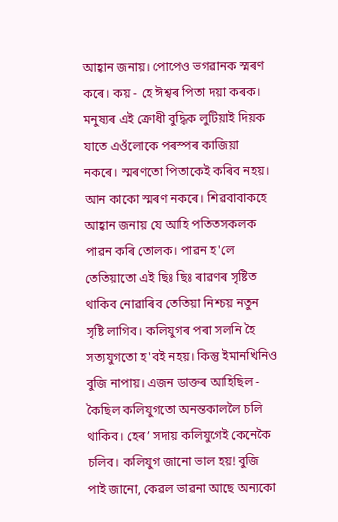আহ্বান জনায়। পোপেও ভগৱানক স্মৰণ কৰে। কয় - হে ঈশ্বৰ পিতা দয়া কৰক। মনুষ্যৰ এই ক্ৰোধী বুদ্ধিক লুটিয়াই দিয়ক যাতে এওঁলোকে পৰস্পৰ কাজিয়া নকৰে। স্মৰণতো পিতাকেই কৰিব নহয়। আন কাকো স্মৰণ নকৰে। শিৱবাবাকহে আহ্বান জনায় যে আহি পতিতসকলক পাৱন কৰি তোলক। পাৱন হ'লে তেতিয়াতো এই ছিঃ ছিঃ ৰাৱণৰ সৃষ্টিত থাকিব নোৱাৰিব তেতিয়া নিশ্চয় নতুন সৃষ্টি লাগিব। কলিযুগৰ পৰা সলনি হৈ সত্যযুগতো হ'বই নহয়। কিন্তু ইমানখিনিও বুজি নাপায়। এজন ডাক্তৰ আহিছিল - কৈছিল কলিযুগতো অনন্তকাললৈ চলি থাকিব। হেৰ’ সদায় কলিযুগেই কেনেকৈ চলিব। কলিযুগ জানো ভাল হয়! বুজি পাই জানো, কেৱল ভাৱনা আছে অন্যকো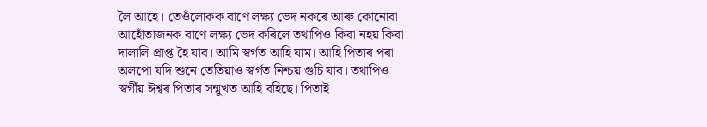লৈ আহে। তেওঁলোকক বাণে লক্ষ্য ভেদ নকৰে আৰু কোনোবা আহোঁতাজনক বাণে লক্ষ্য ভেদ কৰিলে তথাপিও কিবা নহয় কিবা দালালি প্ৰাপ্ত হৈ যাব। আমি স্বৰ্গত আহি যাম। আহি পিতাৰ পৰা অলপো যদি শুনে তেতিয়াও স্বৰ্গত নিশ্চয় গুচি যাব। তথাপিও স্বৰ্গীয় ঈশ্বৰ পিতাৰ সন্মুখত আহি বহিছে। পিতাই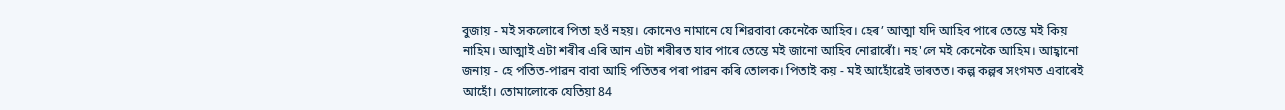বুজায় - মই সকলোৰে পিতা হওঁ নহয়। কোনেও নামানে যে শিৱবাবা কেনেকৈ আহিব। হেৰ’ আত্মা যদি আহিব পাৰে তেন্তে মই কিয় নাহিম। আত্মাই এটা শৰীৰ এৰি আন এটা শৰীৰত যাব পাৰে তেন্তে মই জানো আহিব নোৱাৰোঁ। নহ'লে মই কেনেকৈ আহিম। আহ্বানো জনায় - হে পতিত-পাৱন বাবা আহি পতিতৰ পৰা পাৱন কৰি তোলক। পিতাই কয় - মই আহোঁৱেই ভাৰতত। কল্প কল্পৰ সংগমত এবাৰেই আহোঁ। তোমালোকে যেতিয়া 84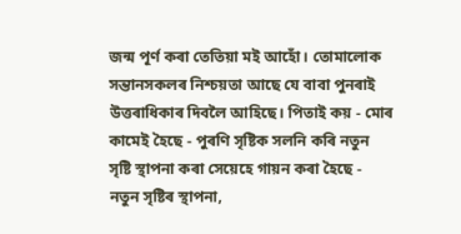জন্ম পূৰ্ণ কৰা তেতিয়া মই আহোঁ। তোমালোক সন্তানসকলৰ নিশ্চয়তা আছে যে বাবা পুনৰাই উত্তৰাধিকাৰ দিবলৈ আহিছে। পিতাই কয় - মোৰ কামেই হৈছে - পুৰণি সৃষ্টিক সলনি কৰি নতুন সৃষ্টি স্থাপনা কৰা সেয়েহে গায়ন কৰা হৈছে - নতুন সৃষ্টিৰ স্থাপনা,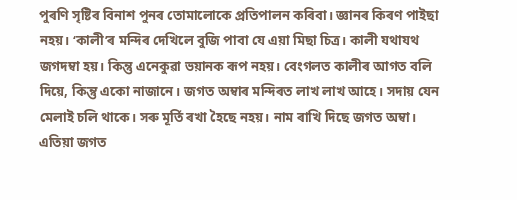পুৰণি সৃষ্টিৰ বিনাশ পুনৰ তোমালোকে প্ৰতিপালন কৰিবা। জ্ঞানৰ কিৰণ পাইছা নহয়। ‘কালী’ৰ মন্দিৰ দেখিলে বুজি পাবা যে এয়া মিছা চিত্ৰ। কালী যথাযথ জগদম্বা হয়। কিন্তু এনেকুৱা ভয়ানক ৰূপ নহয়। বেংগলত কালীৰ আগত বলি দিয়ে, কিন্তু একো নাজানে। জগত অম্বাৰ মন্দিৰত লাখ লাখ আহে। সদায় যেন মেলাই চলি থাকে। সৰু মূৰ্তি ৰখা হৈছে নহয়। নাম ৰাখি দিছে জগত অম্বা। এতিয়া জগত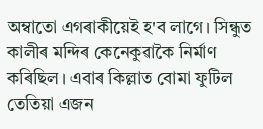অম্বাতো এগৰাকীয়েই হ'ব লাগে। সিন্ধুত কালীৰ মন্দিৰ কেনেকুৱাকৈ নিৰ্মাণ কৰিছিল। এবাৰ কিল্লাত বোমা ফুটিল তেতিয়া এজন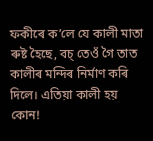ফকীৰে ক’লে যে কালী মাতা ৰুষ্ট হৈছে, বচ্‌ তেওঁ গৈ তাত কালীৰ মন্দিৰ নিৰ্মাণ কৰি দিলে। এতিয়া কালী হয় কোন!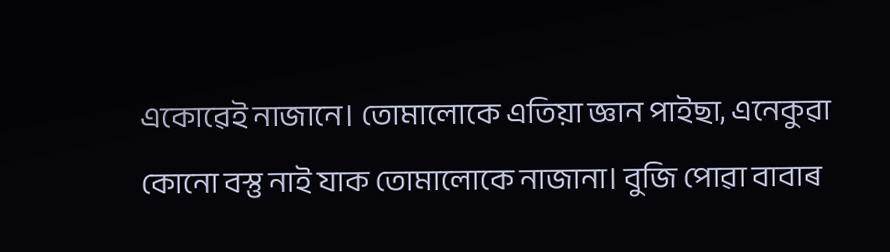একোৱেই নাজানে। তোমালোকে এতিয়া জ্ঞান পাইছা, এনেকুৱা কোনো বস্তু নাই যাক তোমালোকে নাজানা। বুজি পোৱা বাবাৰ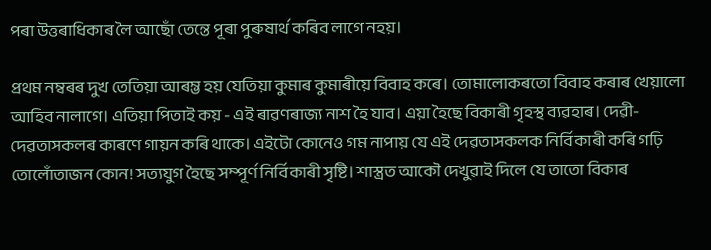পৰা উত্তৰাধিকাৰ লৈ আছোঁ তেন্তে পূৰা পুৰুষাৰ্থ কৰিব লাগে নহয়।

প্ৰথম নম্বৰৰ দুখ তেতিয়া আৰম্ভ হয় যেতিয়া কুমাৰ কুমাৰীয়ে বিবাহ কৰে। তোমালোকৰতো বিবাহ কৰাৰ খেয়ালো আহিব নালাগে। এতিয়া পিতাই কয় - এই ৰাৱণৰাজ্য নাশ হৈ যাব। এয়া হৈছে বিকাৰী গৃহস্থ ব্যৱহাৰ। দেৱী-দেৱতাসকলৰ কাৰণে গায়ন কৰি থাকে। এইটো কোনেও গম নাপায় যে এই দেৱতাসকলক নিৰ্বিকাৰী কৰি গঢ়ি তোলোঁতাজন কোন! সত্যযুগ হৈছে সম্পূৰ্ণ নিৰ্বিকাৰী সৃষ্টি। শাস্ত্ৰত আকৌ দেখুৱাই দিলে যে তাতো বিকাৰ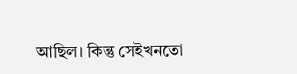আছিল। কিন্তু সেইখনতো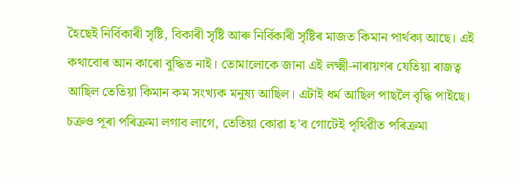হৈছেই নিৰ্বিকাৰী সৃষ্টি, বিকাৰী সৃষ্টি আৰু নিৰ্বিকাৰী সৃষ্টিৰ মাজত কিমান পাৰ্থক্য আছে। এই কথাবোৰ আন কাৰো বুদ্ধিত নাই। তোমালোকে জানা এই লক্ষ্মী-নাৰায়ণৰ যেতিয়া ৰাজত্ব আছিল তেতিয়া কিমান কম সংখ্যক মনুষ্য আছিল। এটাই ধৰ্ম আছিল পাছলৈ বৃদ্ধি পাইছে। চক্ৰও পূৰা পৰিক্ৰমা লগাব লাগে, তেতিয়া কোৱা হ'ব গোটেই পৃথিৱীত পৰিক্ৰমা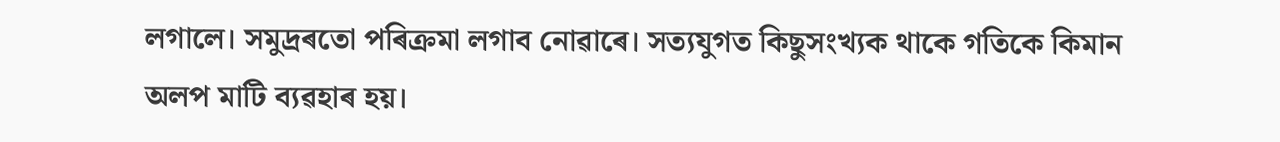লগালে। সমুদ্ৰৰতো পৰিক্ৰমা লগাব নোৱাৰে। সত্যযুগত কিছুসংখ্যক থাকে গতিকে কিমান অলপ মাটি ব্যৱহাৰ হয়।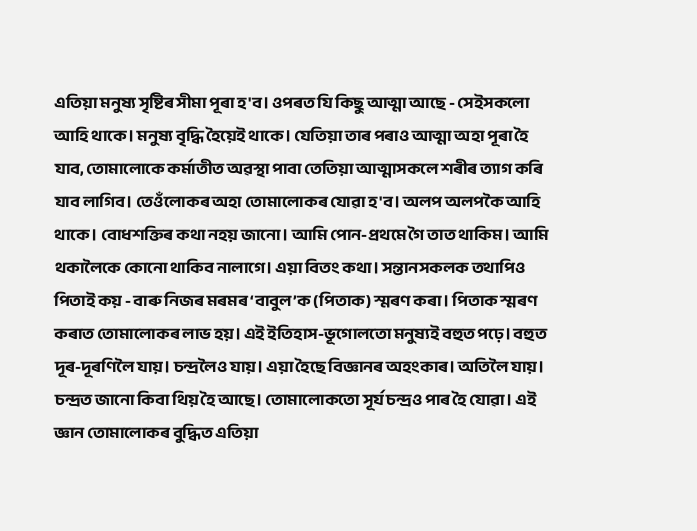এতিয়া মনুষ্য সৃষ্টিৰ সীমা পূৰা হ'ব। ওপৰত যি কিছু আত্মা আছে - সেইসকলো আহি থাকে। মনুষ্য বৃদ্ধি হৈয়েই থাকে। যেতিয়া তাৰ পৰাও আত্মা অহা পূৰা হৈ যাব, তোমালোকে কৰ্মাতীত অৱস্থা পাবা তেতিয়া আত্মাসকলে শৰীৰ ত্যাগ কৰি যাব লাগিব। তেওঁলোকৰ অহা তোমালোকৰ যোৱা হ'ব। অলপ অলপকৈ আহি থাকে। বোধশক্তিৰ কথা নহয় জানো। আমি পোন-প্ৰথমে গৈ তাত থাকিম। আমি থকালৈকে কোনো থাকিব নালাগে। এয়া বিতং কথা। সন্তানসকলক তথাপিও পিতাই কয় - বাৰু নিজৰ মৰমৰ ‘বাবুল’ক (পিতাক) স্মৰণ কৰা। পিতাক স্মৰণ কৰাত তোমালোকৰ লাভ হয়। এই ইতিহাস-ভূগোলতো মনুষ্যই বহুত পঢ়ে। বহুত দূৰ-দূৰণিলৈ যায়। চন্দ্ৰলৈও যায়। এয়া হৈছে বিজ্ঞানৰ অহংকাৰ। অতিলৈ যায়। চন্দ্ৰত জানো কিবা থিয় হৈ আছে। তোমালোকতো সূৰ্য চন্দ্ৰও পাৰ হৈ যোৱা। এই জ্ঞান তোমালোকৰ বুদ্ধিত এতিয়া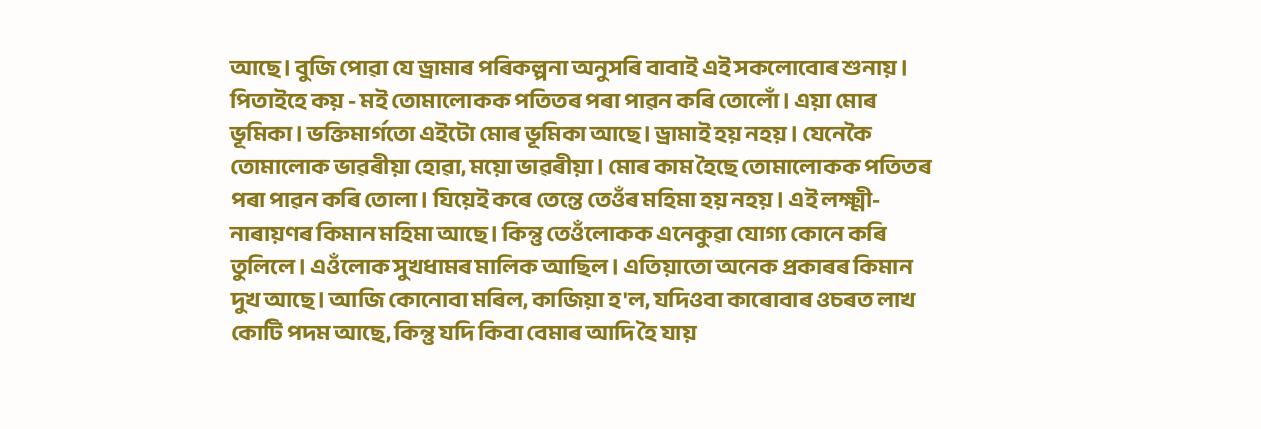আছে। বুজি পোৱা যে ড্ৰামাৰ পৰিকল্পনা অনুসৰি বাবাই এই সকলোবোৰ শুনায়। পিতাইহে কয় - মই তোমালোকক পতিতৰ পৰা পাৱন কৰি তোলোঁ। এয়া মোৰ ভূমিকা। ভক্তিমাৰ্গতো এইটো মোৰ ভূমিকা আছে। ড্ৰামাই হয় নহয়। যেনেকৈ তোমালোক ভাৱৰীয়া হোৱা, ময়ো ভাৱৰীয়া। মোৰ কাম হৈছে তোমালোকক পতিতৰ পৰা পাৱন কৰি তোলা। যিয়েই কৰে তেন্তে তেওঁৰ মহিমা হয় নহয়। এই লক্ষ্মী-নাৰায়ণৰ কিমান মহিমা আছে। কিন্তু তেওঁলোকক এনেকুৱা যোগ্য কোনে কৰি তুলিলে। এওঁলোক সুখধামৰ মালিক আছিল। এতিয়াতো অনেক প্ৰকাৰৰ কিমান দুখ আছে। আজি কোনোবা মৰিল, কাজিয়া হ'ল, যদিওবা কাৰোবাৰ ওচৰত লাখ কোটি পদম আছে, কিন্তু যদি কিবা বেমাৰ আদি হৈ যায়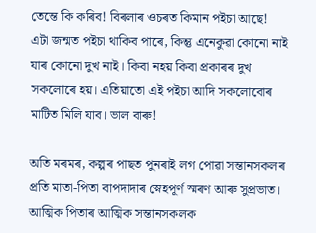তেন্তে কি কৰিব! বিৰলাৰ ওচৰত কিমান পইচা আছে! এটা জন্মত পইচা থাকিব পাৰে, কিন্তু এনেকুৱা কোনো নাই যাৰ কোনো দুখ নাই। কিবা নহয় কিবা প্ৰকাৰৰ দুখ সকলোৰে হয়। এতিয়াতো এই পইচা আদি সকলোবোৰ মাটিত মিলি যাব। ভাল বাৰু!

অতি মৰমৰ, কল্পৰ পাছত পুনৰাই লগ পোৱা সন্তানসকলৰ প্ৰতি মাতা-পিতা বাপদাদাৰ স্নেহপূৰ্ণ স্মৰণ আৰু সুপ্ৰভাত। আত্মিক পিতাৰ আত্মিক সন্তানসকলক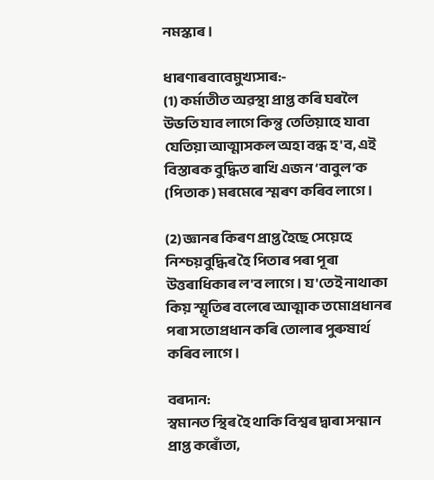নমস্কাৰ।

ধাৰণাৰবাবেমুখ্যসাৰ:-
(1) কৰ্মাতীত অৱস্থা প্ৰাপ্ত কৰি ঘৰলৈ উভতি যাব লাগে কিন্তু তেতিয়াহে যাবা যেতিয়া আত্মাসকল অহা বন্ধ হ'ব, এই বিস্তাৰক বুদ্ধিত ৰাখি এজন ‘বাবুল’ক (পিতাক) মৰমেৰে স্মৰণ কৰিব লাগে।

(2) জ্ঞানৰ কিৰণ প্ৰাপ্ত হৈছে সেয়েহে নিশ্চয়বুদ্ধিৰ হৈ পিতাৰ পৰা পূৰা উত্তৰাধিকাৰ ল'ব লাগে। য'তেই নাথাকা কিয় স্মৃতিৰ বলেৰে আত্মাক তমোপ্ৰধানৰ পৰা সতোপ্ৰধান কৰি তোলাৰ পুৰুষাৰ্থ কৰিব লাগে।

বৰদান:
স্বমানত স্থিৰ হৈ থাকি বিশ্বৰ দ্বাৰা সন্মান প্ৰাপ্ত কৰোঁতা,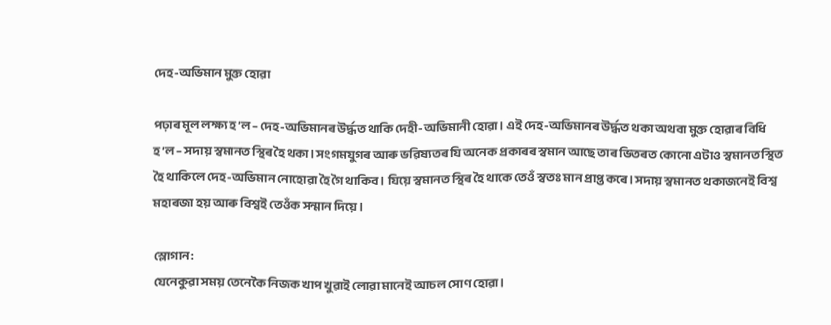দেহ-অভিমান মুক্ত হোৱা

পঢ়াৰ মূল লক্ষ্য হ’ল – দেহ-অভিমানৰ উৰ্দ্ধত থাকি দেহী-অভিমানী হোৱা। এই দেহ-অভিমানৰ উৰ্দ্ধত থকা অথবা মুক্ত হোৱাৰ বিধি হ’ল – সদায় স্বমানত স্থিৰ হৈ থকা। সংগমযুগৰ আৰু ভৱিষ্যতৰ যি অনেক প্ৰকাৰৰ স্বমান আছে তাৰ ভিতৰত কোনো এটাও স্বমানত স্থিত হৈ থাকিলে দেহ-অভিমান নোহোৱা হৈ গৈ থাকিব। যিয়ে স্বমানত স্থিৰ হৈ থাকে তেওঁ স্বতঃ মান প্ৰাপ্ত কৰে। সদায় স্বমানত থকাজনেই বিশ্ব মহাৰজা হয় আৰু বিশ্বই তেওঁক সন্মান দিয়ে।

স্লোগান:
যেনেকুৱা সময় তেনেকৈ নিজক খাপ খুৱাই লোৱা মানেই আচল সোণ হোৱা।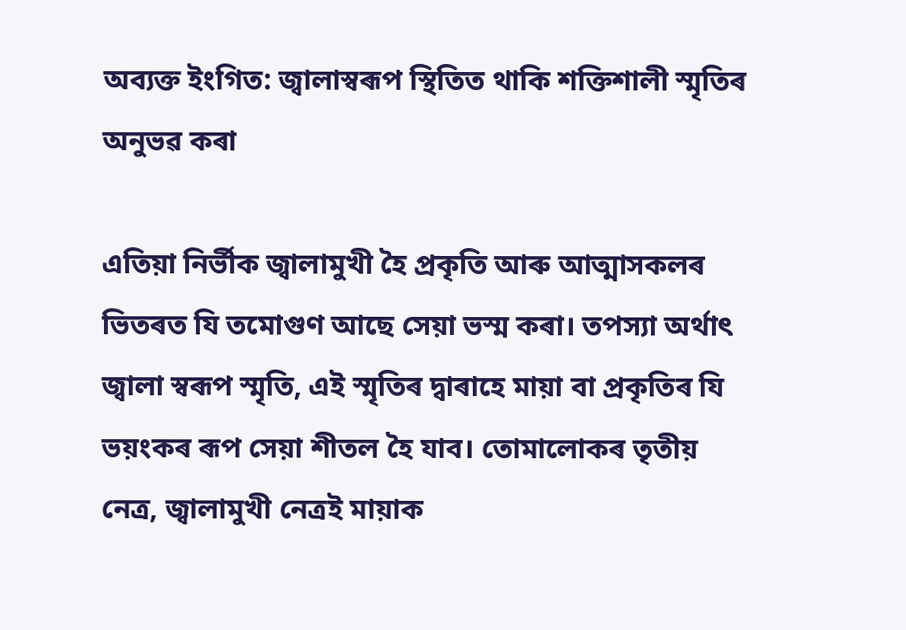অব্যক্ত ইংগিত: জ্বালাস্বৰূপ স্থিতিত থাকি শক্তিশালী স্মৃতিৰ অনুভৱ কৰা

এতিয়া নিৰ্ভীক জ্বালামুখী হৈ প্ৰকৃতি আৰু আত্মাসকলৰ ভিতৰত যি তমোগুণ আছে সেয়া ভস্ম কৰা। তপস্যা অৰ্থাৎ জ্বালা স্বৰূপ স্মৃতি, এই স্মৃতিৰ দ্বাৰাহে মায়া বা প্ৰকৃতিৰ যি ভয়ংকৰ ৰূপ সেয়া শীতল হৈ যাব। তোমালোকৰ তৃতীয় নেত্ৰ, জ্বালামুখী নেত্ৰই মায়াক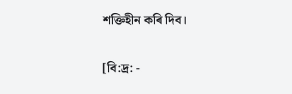শক্তিহীন কৰি দিব।

[বি:দ্ৰ: -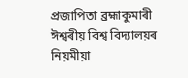প্ৰজাপিতা ব্ৰহ্মাকুমাৰী ঈশ্বৰীয় বিশ্ব বিদ্যালয়ৰ নিয়মীয়া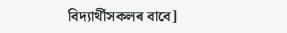বিদ্যাৰ্থীসকলৰ বাবে]